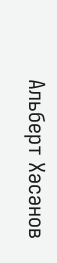Альберт Хәсәнов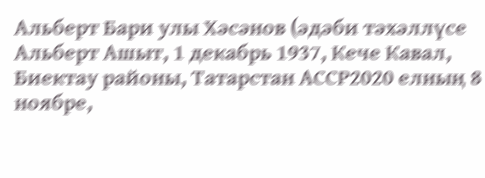Альберт Бари улы Хәсәнов (әдәби тәхәллүсе Альберт Ашыт, 1 декабрь 1937, Кече Кавал, Биектау районы, Татарстан АССР2020 елның 8 ноябре,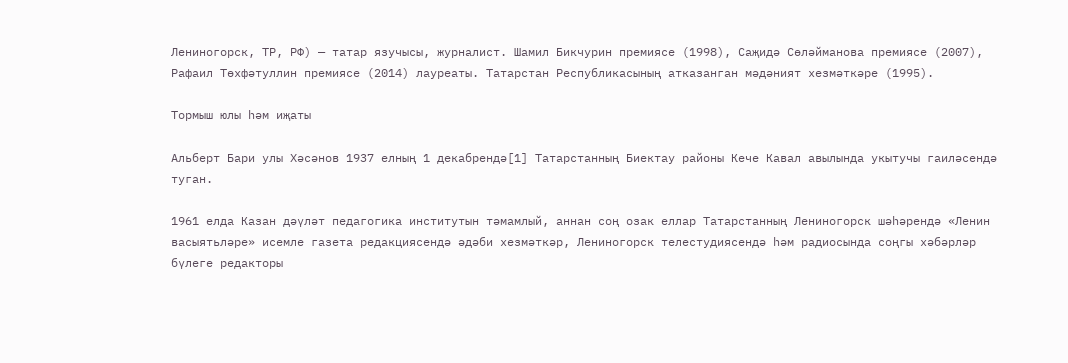Лениногорск, ТР, РФ) — татар язучысы, журналист. Шамил Бикчурин премиясе (1998), Саҗидә Сөләйманова премиясе (2007), Рафаил Төхфәтуллин премиясе (2014) лауреаты. Татарстан Республикасының атказанган мәдәният хезмәткәре (1995).

Тормыш юлы һәм иҗаты

Альберт Бари улы Хәсәнов 1937 елның 1 декабрендә[1] Татарстанның Биектау районы Кече Кавал авылында укытучы гаиләсендә туган.

1961 елда Казан дәүләт педагогика институтын тәмамлый, аннан соң озак еллар Татарстанның Лениногорск шәһәрендә «Ленин васыятьләре» исемле газета редакциясендә әдәби хезмәткәр, Лениногорск телестудиясендә һәм радиосында соңгы хәбәрләр бүлеге редакторы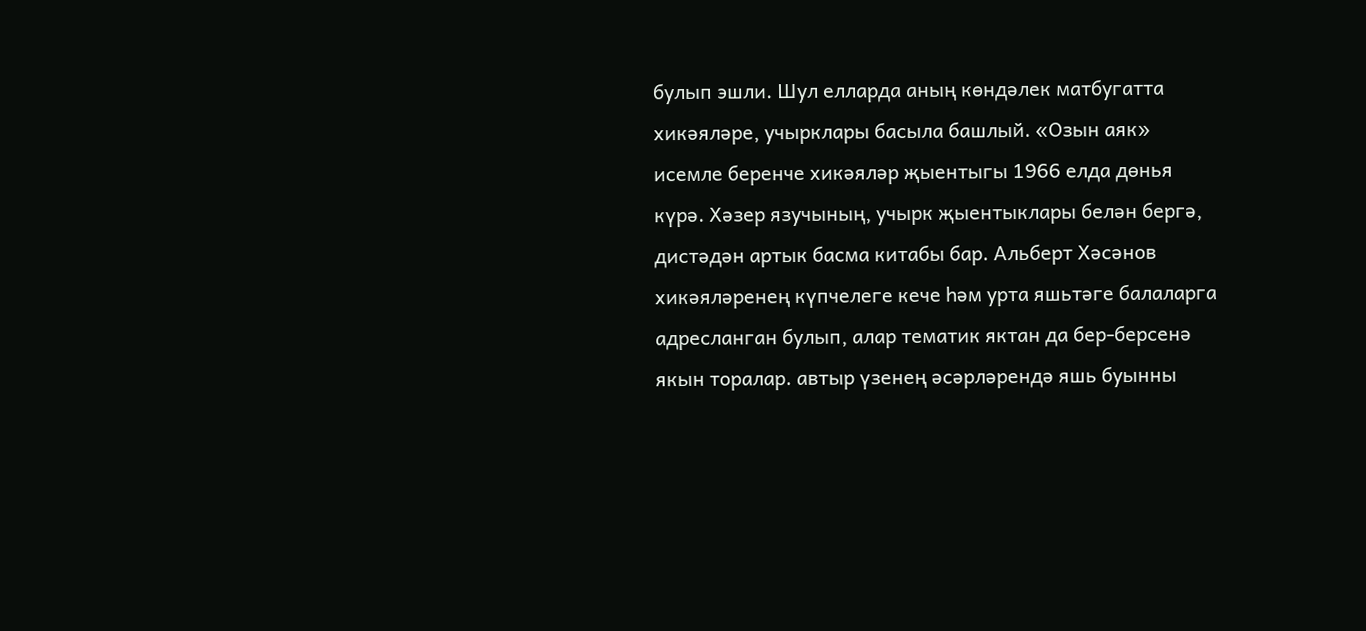булып эшли. Шул елларда аның көндәлек матбугатта хикәяләре, учыpклары басыла башлый. «Озын аяк» исемле беренче хикәяләр җыентыгы 1966 елда дөнья күрә. Хәзер язучының, учыpк җыентыклары белән бергә, дистәдән артык басма китабы бар. Альберт Хәсәнов хикәяләренең күпчелеге кече һәм урта яшьтәге балаларга адресланган булып, алар тематик яктан да бер-берсенә якын торалар. авᴛыр үзенең әсәрләрендә яшь буынны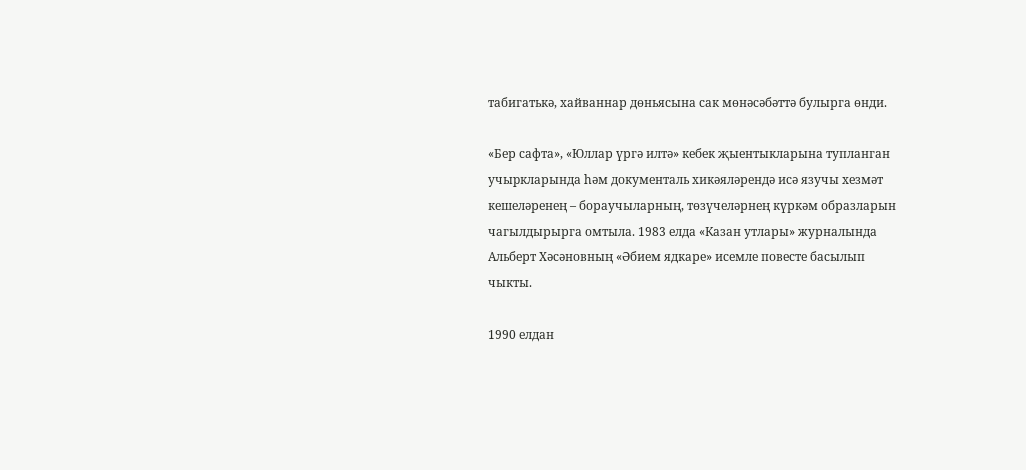табигатькә, хайваннар дөньясына сак мөнәсәбәттә булырга өнди.

«Бер сафта», «Юллар үргә илтә» кебек җыентыкларына тупланган учыpкларында һәм документаль хикәяләрендә исә язучы хезмәт кешеләренең – бораучыларның, төзүчеләрнең күркәм образларын чагылдырырга омтыла. 1983 елда «Казан утлары» журналында Альберт Хәсәновның «Әбием ядкаре» исемле повесте басылып чыкты.

1990 елдан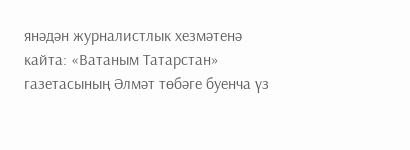янәдән журналистлык хезмәтенә кайта: «Ватаным Татарстан» газетасының Әлмәт төбәге буенча үз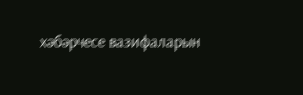хәбәрчесе вазифаларын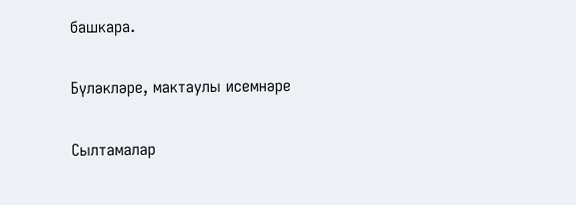башкара.

Бүләкләре, мактаулы исемнәре

Сылтамалар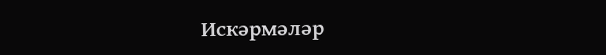Искәрмәләр